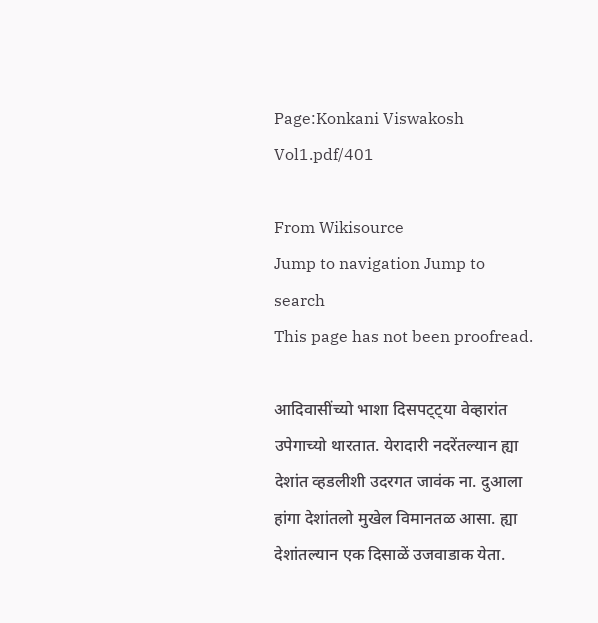Page:Konkani Viswakosh Vol1.pdf/401

From Wikisource
Jump to navigation Jump to search
This page has not been proofread.

आदिवासींच्यो भाशा दिसपट्ट्या वेव्हारांत उपेगाच्यो थारतात. येरादारी नदरेंतल्यान ह्या देशांत व्हडलीशी उदरगत जावंक ना. दुआला हांगा देशांतलो मुखेल विमानतळ आसा. ह्या देशांतल्यान एक दिसाळें उजवाडाक येता.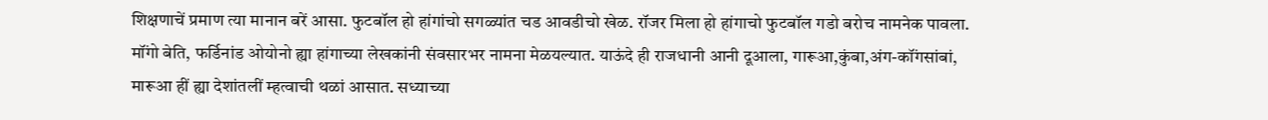शिक्षणाचें प्रमाण त्या मानान बरें आसा. फुटबॉल हो हांगांचो सगळ्यांत चड आवडीचो खेळ. रॉजर मिला हो हांगाचो फुटबॉल गडो बरोच नामनेक पावला. मॉंगो बेति, फर्डिनांड ओयोनो ह्या हांगाच्या लेखकांनी संवसारभर नामना मेळयल्यात. याऊंदे ही राजधानी आनी दूआला, गारूआ,कुंबा,अंग-कॉंगसांबां, मारूआ हीं ह्या देशांतलीं म्हत्वाची थळां आसात. सध्याच्या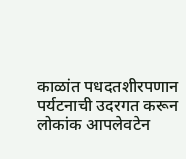काळांत पधदतशीरपणान पर्यटनाची उदरगत करून लोकांक आपलेवटेन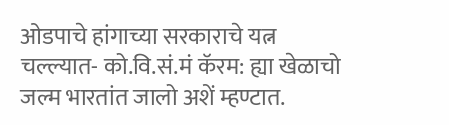ओडपाचे हांगाच्या सरकाराचे यत्न चल्ल्यात- को.वि.सं.मं कॅरम: ह्या खेळाचो जल्म भारतांत जालो अशें म्हण्टात.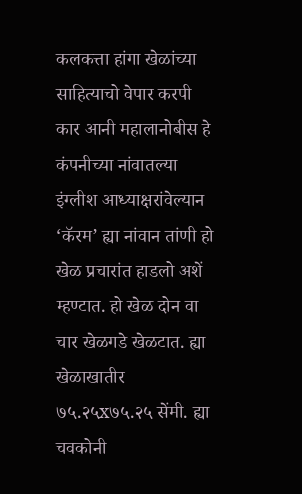कलकत्ता हांगा खेळांच्या साहित्याचो वेपार करपी कार आनी महालानोबीस हे कंपनीच्या नांवातल्या इंग्लीश आध्याक्षरांवेल्यान ‘कॅरम’ ह्या नांवान तांणी हो खेळ प्रचारांत हाडलो अशें म्हण्टात. हो खेळ दोन वा चार खेळगडे खेळटात. ह्या खेळाखातीर ७५.२५x७५.२५ सेंमी. ह्या चवकोनी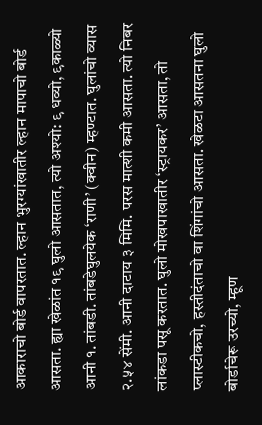आकाराचो बोर्ड वापरतात. ल्हान भुरग्यांखातीर ल्हान मापाचो बोर्ड आसता. ह्या खेळांत १९ घुलो आसतात, त्यो अश्यो: ९ धव्यो, ९काळ्यो आनी १. तांबडी. तांबडेघुलयेक ‘राणी’ (क्वीन) म्हण्टात. घुलांचो व्यास २.५४ सेंमी. आनी दाटाय ३ मिमि. परस मात्शी कमी आसता. त्यो निबर लांकडा पसू करतात. घुलो मोखपाखातीर ‘स्ट्रायकर’ आसता, तो प्लास्टीकचो, हस्तीदंताचो वा शिंगांचो आसता. खेळटा आसतना घुलो बोर्डाचेरू उरच्यो, म्हूण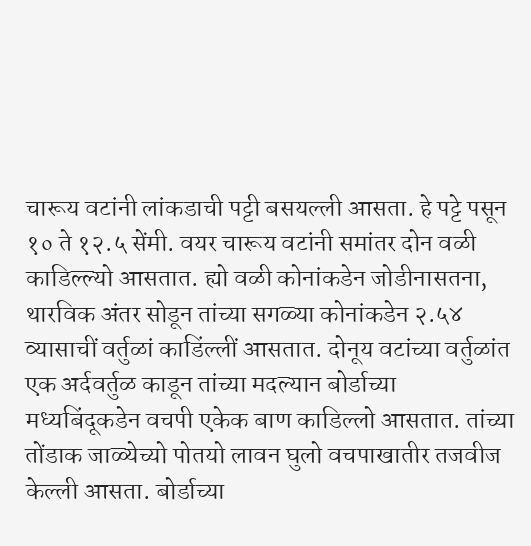चारूय वटांनी लांकडाची पट्टी बसयल्ली आसता. हे पट्टे पसून १० ते १२.५ सेंमी. वयर चारूय वटांनी समांतर दोन वळी काडिल्ल्यो आसतात. ह्यो वळी कोनांकडेन जोडीनासतना, थारविक अंतर सोडून तांच्या सगळ्या कोनांकडेन २.५४ व्यासाचीं वर्तुळां काडिंल्लीं आसतात. दोनूय वटांच्या वर्तुळांत एक अर्दवर्तुळ काडून तांच्या मदल्यान बोर्डाच्या मध्यबिंदूकडेन वचपी एकेक बाण काडिल्लो आसतात. तांच्या तोंडाक जाळ्येच्यो पोतयो लावन घुलो वचपाखातीर तजवीज केल्ली आसता. बोर्डाच्या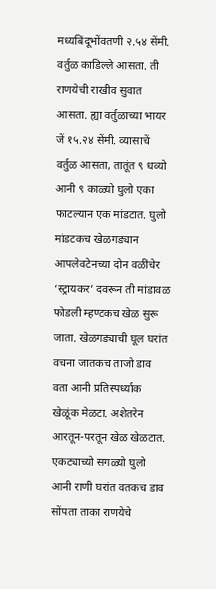मध्यबिंदूभोंवतणी २.५४ सेंमी. वर्तुळ काडिल्ले आसता. ती राणयेची राखीव सुवात आसता. ह्या वर्तुळाच्या भायर जें १५.२४ सेंमी. व्यासाचें वर्तुळ आसता, तातूंत ९ धव्यो आनी ९ काळ्यो घुलो एका फाटल्यान एक मांडटात. घुलो मांडटकच खेळगड्यान आपलेवटेनच्या दोन वळींचेर ‘स्ट्रायकर’ दवरून ती मांडावळ फोडली म्हण्टकच खेळ सुरू जाता. खेळगड्याची घूल घरांत वचना जातकच ताजो डाव वता आनी प्रतिस्पर्ध्याक खेळूंक मेळटा. अशेतरेन आरतून-परतून खेळ खेळटात. एकट्याच्यो सगळ्यो घुलो आनी राणी घरांत वतकच डाव सोंपता ताका राणयेचे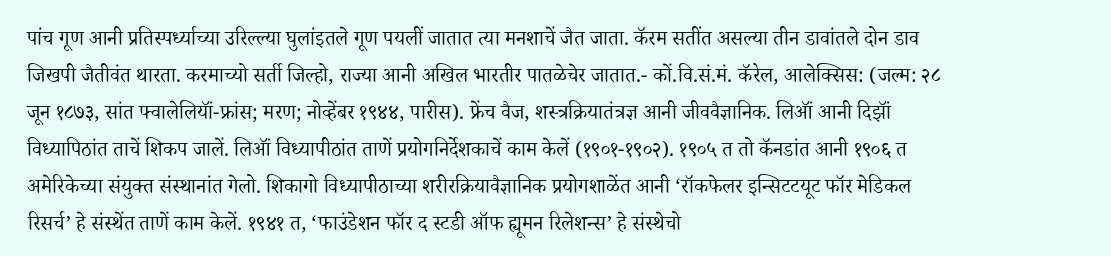पांच गूण आनी प्रतिस्पर्ध्याच्या उरिल्ल्या घुलांइतले गूण पयलीं जातात त्या मनशाचें जैत जाता. कॅरम सतींत असल्या तीन डावांतले दोन डाव जिखपी जैतीवंत थारता. करमाच्यो सर्ती जिल्हो, राज्या आनी अखिल भारतीर पातळेचेर जातात.- कों.वि.सं.मं. कॅरेल, आलेक्सिस: (जल्म: २८ जून १८७३, सांत फ्वालेलियॉं-फ्रांस; मरण; नोव्हेंबर १९४४, पारीस). फ्रेंच वैज, शस्त्रक्रियातंत्रज्ञ आनी जीववैज्ञानिक. लिऑं आनी दिझॉं विध्यापिठांत ताचें शिकप जालें. लिऑं विध्यापीठांत ताणें प्रयोगनिर्देशकाचें काम केलें (१९०१-१९०२). १९०५ त तो कॅनडांत आनी १९०६ त अमेरिकेच्या संयुक्त संस्थानांत गेलो. शिकागो विध्यापीठाच्या शरीरक्रियावैज्ञानिक प्रयोगशाळेंत आनी ‘रॉकफेलर इन्सिटटयूट फॉर मेडिकल रिसर्च’ हे संस्थेंत ताणें काम केलें. १९४१ त, ‘फाउंडेशन फॉर द स्टडी ऑफ ह्यूमन रिलेशन्स’ हे संस्थेचो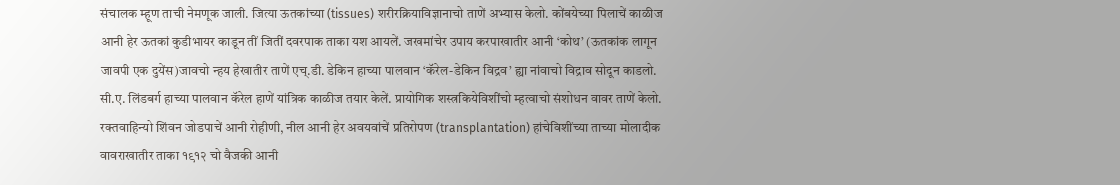संचालक म्हूण ताची नेमणूक जाली. जित्या ऊतकांच्या (tissues) शरीरक्रियाविज्ञानाचो ताणें अभ्यास केलो. कोंबयेच्या पिलाचें काळीज आनी हेर ऊतकां कुडीभायर काडून तीं जितीं दवरपाक ताका यश आयलें. जखमांचेर उपाय करपाखातीर आनी ‘कोथ’ (ऊतकांक लागून जावपी एक दुयेंस)जावचो न्हय हेखातीर ताणें एच्.डी. डेकिन हाच्या पालवान ‘कॅरेल-डेकिन विद्रव’ ह्या नांवाचो विद्राव सोदून काडलो. सी.ए. लिंडबर्ग हाच्या पालवान कॅरेल हाणें यांत्रिक काळीज तयार केलें. प्रायोगिक शस्त्रकियेविशींचो म्हत्वाचो संशोधन वावर ताणें केलो. रक्तवाहिन्यो शिंवन जोडपाचें आनी रोहीणी, नील आनी हेर अवयवांचें प्रतिरोपण (transplantation) हांचेविशींच्या ताच्या मोलादीक वावराखातीर ताका १९१२ चो वैजकी आनी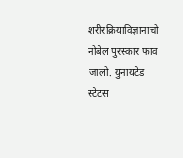शरीरक्रियाविज्ञानाचो नोबेल पुरस्कार फाव जालो. युनायटेड स्टेटस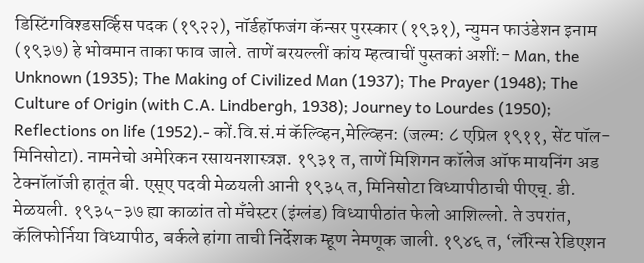डिस्टिंगविश्डसर्व्हिस पदक (१९२२), नॉर्डहॉफजंग कॅन्सर पुरस्कार (१९३१), न्युमन फाउंडेशन इनाम (१९३७) हे भोवमान ताका फाव जाले. ताणें बरयल्लीं कांय म्हत्वाचीं पुस्तकां अशीं:- Man, the Unknown (1935); The Making of Civilized Man (1937); The Prayer (1948); The Culture of Origin (with C.A. Lindbergh, 1938); Journey to Lourdes (1950); Reflections on life (1952).- कों.वि.सं.मं कॅल्व्हिन,मेल्व्हिन: (जल्म: ८ एप्रिल १९११, सेंट पॉल-मिनिसोटा). नामनेचो अमेरिकन रसायनशास्त्रज्ञ. १९३१ त, ताणें मिशिगन कॉलेज ऑफ मायनिंग अड टेक्नॉलॉजी हातूंत बी. एस्ए पदवी मेळयली आनी १९३५ त, मिनिसोटा विध्यापीठाची पीएच्. डी. मेळयली. १९३५-३७ ह्या काळांत तो मॅंचेस्टर (इंग्लंड) विध्यापीठांत फेलो आशिल्लो. ते उपरांत, कॅलिफोर्निया विध्यापीठ, बर्कले हांगा ताची निर्देशक म्हूण नेमणूक जाली. १९४६ त, ‘लॅरिन्स रेडिएशन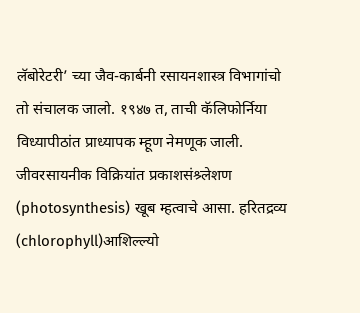लॅबोरेटरी’ च्या जैव-कार्बनी रसायनशास्त्र विभागांचो तो संचालक जालो. १९४७ त, ताची कॅलिफोर्निया विध्यापीठांत प्राध्यापक म्हूण नेमणूक जाली. जीवरसायनीक विक्रियांत प्रकाशसंश्र्लेशण (photosynthesis) खूब म्हत्वाचे आसा. हरितद्रव्य (chlorophyll)आशिल्ल्यो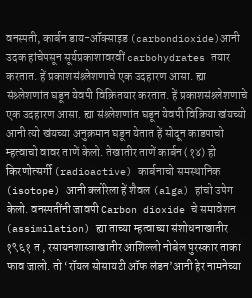वनस्पती, कार्बन डाय-ऑक्साइड (carbondioxide)आनी उदक हांचेपसून सूर्यप्रकाशावरवीं carbohydrates तयार करतात. हें प्रकाशसंश्र्लेशणाचे एक उदहारण आसा. ह्या संश्र्लेशणांत घडून येवपी विक्रितयार करतात. हें प्रकाशसंश्र्लेशणाचे एक उदहारण आसा. ह्या संश्र्लेशणांत घडून येवपी विक्रिया खंयच्यो आनी त्यो खंयच्या अनुक्रमान घडून येतात हें सोदून काडपाचो म्हत्वाचो वावर ताणें केलो. तेखातीर ताणें कार्बन (१४) हो किरणोत्सर्गी (radioactive) कार्बनाचो समस्थानिक (isotope) आनी क्लोरेला हें शैवल (alga) हांचो उपेग केलो. वनस्पतींनी जावपी Carbon dioxide चे समावेशन (assimilation) ह्या ताच्या म्हत्वाच्या संशोधनाखातीर १९६१ त , रसायनशास्त्राखातीर आशिल्लो नोबेल पुरस्कार ताका फाव जालो. तो ‘रॉयल सोसायटी ऑफ लंडन’आनी हेर नामनेच्या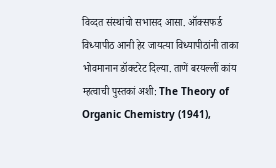विव्दत संस्थांचो सभासद आसा. ऑक्सफर्ड विध्यापीठ आनी हेर जायत्या विध्यापीठांनी ताका भोवमानान डॉक्टरेट दिल्या. ताणें बरयल्लीं कांय म्हत्वाची पुस्तकां अशी: The Theory of Organic Chemistry (1941),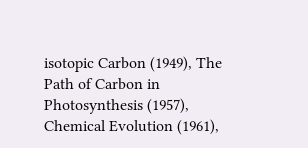isotopic Carbon (1949), The Path of Carbon in Photosynthesis (1957), Chemical Evolution (1961),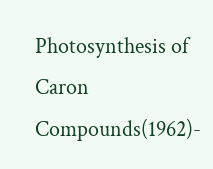Photosynthesis of Caron Compounds(1962)-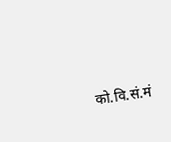को.वि.सं.मं